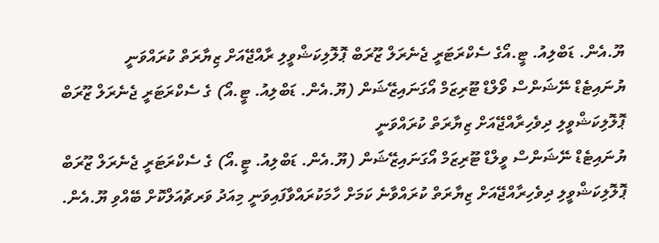ޔޫ.އެން. ޑަބްލިއު. ޓީ.އޯގެ ސެކްރަޓަރީ ޖެނެރަލް ޒޫރަބް ޕޮލޮލިކަޝްވީލި ރާއްޖޭއަށް ޒިޔާރަތް ކުރައްވަނީ
ޔުނައިޓެޑް ނޭޝަންސް ވޯލްޑް ޓޫރިޒަމް އޯގަނައިޒޭޝަން (ޔޫ.އެން. ޑަބްލިއު. ޓީ.އޯ) ގެ ސެކްރަޓަރީ ޖެނެރަލް ޒޫރަބް ޕޮލޮލިކަޝްވީލި ދިވެހިރާއްޖޭއަށް ޒިޔާރަތް ކުރައްވަނީ
ޔުނައިޓެޑް ނޭޝަންސް ވީލްޑް ޓޫރިޒަމް އޯގަނައިޒޭޝަން (ޔޫ.އެން. ޑަބްލިއު. ޓީ.އޯ) ގެ ސެކްރަޓަރީ ޖެނެރަލް ޒޫރަބް ޕޮލޮލިކަޝްވީލި ދިވެހިރާއްޖޭއަށް ޒިޔާރަތް ކުރައްވާނެ ކަމަށް ހާމަކުރައްވާފައިވަނީ މިއަދު ވަރޗުއަލްކޮށް ބޭއްވި ޔޫ.އެން.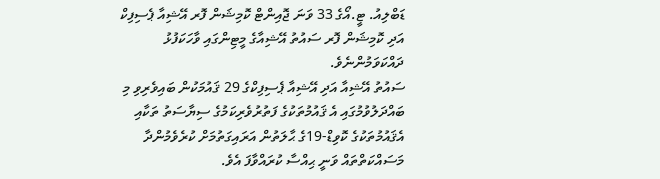ޑަބްލިއު. ޓީ.އޯގެ 33 ވަނަ ޖޮއިންޓް ކޮމިޝަން ފޮރ އޭޝިއާ ޕެސިފިކް އަދި ކޮމިޝަން ފޮރ ސައުތު އޭޝިއާގެ މީޓިންގައި ވާހަކަފުޅު ދައްކަވަމުންނެވެ.
ސައުތު އޭޝިއާ އަދި އޭޝިއާ ޕެސިފިކްގެ 29 ޤައުމަކުން ބައިވެރިވި މި ބައްދަލުވުމުގައި އެ ޤައުމުތަކުގެ ފަތުރުވެރިކަމުގެ ސިޔާސަތު ތަކާއި އެޤައުމުތަކުގެ ކޮވިޑް-19ގެ ޙާލަތުން އަރައިގަތުމަށް ކުރެވެމުންދާ މަސައްކަތްތައް ވަނީ ޙިއްސާ ކުރައްވާފަ އެވެ.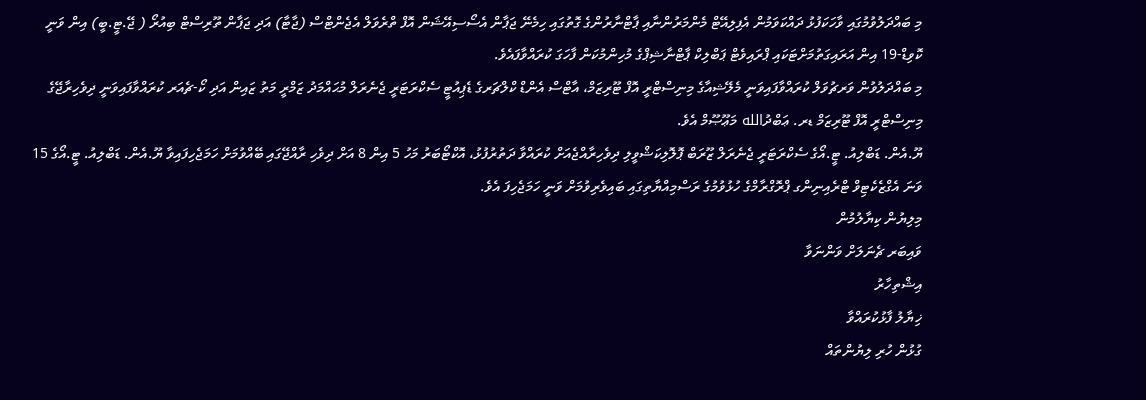މި ބައްދަލުވުމުގައި ވާހަކަފުޅު ދައްކަވަމުން އެފިލިއޭޓް މެންމަރުންނާއި ޕާޓްނާރުންގެ ގޮތުގައި ހިމެނޭ ޖަޕާން އެސޯސިއޭޝަން އޮފް ތްރެވަލް އެޖެންޓްސް (ޖާޓާ) އަދި ޖަޕާން ތޫރިސްޓް ބިއުރޯ ( ޖޭ.ޓީ.ބީ) އިން ވަނީ ކޮވިޑް-19 އިން އަރައިގަތުމަށްޓަކައި ޕްރައިވެޓް ޕަބްލިކް ޕާޓްނާޝިޕްގެ މުހިންމުކަން ފާހަގަ ކުރައްވާފައެވެ.
މި ބައްދަލުވުން ވަރޗުވަލް ކުރައްވާފައިވަނީ މެލޭޝިއާގެ މިނިސްޓްރީ އޮފް ޓޫރިޒަމް، އާޓްސް އެންޑް ކްލްޗަރގެ ޑެޕިއުޓީ ސެކްރަޓަރީ ޖެނެރަލް މުޙައްމަދު ޒަމްރީ މަތު ޒައިން އަދި ކޯ-ޗެއަރ ކުރައްވާފައިވަނީ ދިވެހިރާޖޭގެ މިނިސްޓްރީ އޮފް ޓޫރިޒަމް ޑރ. ޢަބްދުالله މަޢޫޞޫމް އެވެ.
ޔޫ.އެން. ޑަބްލިއު. ޓީ.އޯގެ ސެކްރަޓަރީ ޖެނެރަލް ޒޫރަބް ޕޮލޮލިކަޝްވީލި ދިވެހިރާއްޖެއަށް ކުރައްވާ ދަތުރުފުޅު، އޮކްޓޯބަރު މަހު 5 އިން 8 އަށް ދިވެހި ރާއްޖޭގައި ބޭއްވުމަށް ހަމަޖެހިފައިވާ ޔޫ.އެން. ޑަބްލިއު. ޓީ.އޯގެ 15 ވަނަ އެގްޒެކެޓިވް ޓްރެއިނިންގ ޕްރޮގްރާމްގެ ހުޅުވުމުގެ ރަސްމިއްޔާތިގައި ބައިވެރިވުމަށް ވަނީ ހަމަޖެހިފަ އެވެ.
މިލިޔުން ކިޔާލުމުން
ވައިބަރ ޗެނަލަށް ވަންނަވާ
އިޝްތިހާރު
ޚިޔާލު ފާޅުކުރައްވާ
ގުޅުން ހުރި ލިޔުންތައް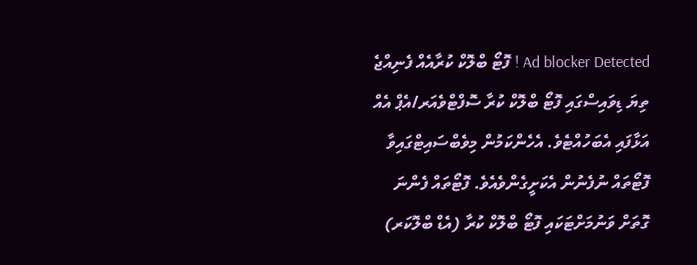Ad blocker Detected ! ފޮޓޯ ބްލޮކް ކުރާއެއް ފެނިއްޖެ
ތިޔަ ޑިވައިސްގައި ފޮޓޯ ބްލޮކް ކުރާ ސޮފްޓްވެއަރ/އެޕް އެއް އަޅާފައި އެބަހުއްޓެވެ. އެހެންކަމުން މިވެބްސައިޓްގައިވާ ފޮޓޯތައް ނުފެނުން އެކަށީގެންވެއެވެ. ފޮޓޯތައް ފެންނަ ގޮތަށް ވަނުމަށްޓަކައި ފޮޓޯ ބްލޮކް ކުރާ (އެޑް ބްލޮކަރ)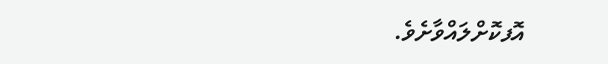އޮފކޮށްލައްވާށެވެ.